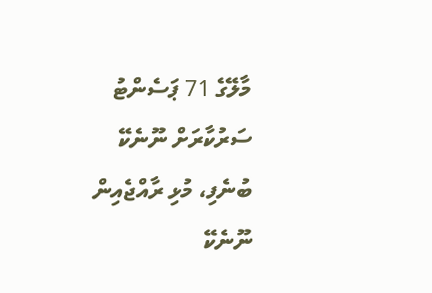މާލޭގެ 71 ޕަސެންޓު ސަރުކާރަށް ނޫނެކޭ ބުނެފި، މުޅި ރާއްޖެއިން ނޫނެކޭ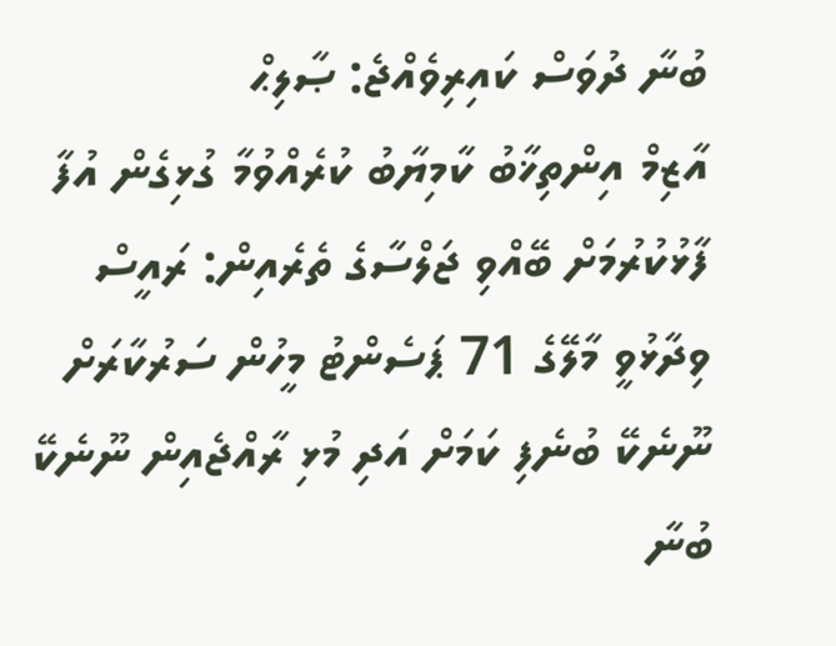ބުނާ ދުވަސް ކައިރިވެއްޖެ: ޞާލިޙް
އާޒިމް އިންތިޚާބު ކާމިޔާބު ކުރެއްވުމާ ގުޅިގެން އުފާ ފާޅުކުރުމަށް ބޭއްވި ޖަލްސާގެ ތެރެއިން: ރައީސް ވިދާޅުވީ މާލޭގެ 71 ޕަސެންޓު މީހުން ސަރުކާރަށް ނޫނެކޭ ބުނެފި ކަމަށް އަދި މުޅި ރާއްޖެއިން ނޫނެކޭ ބުނާ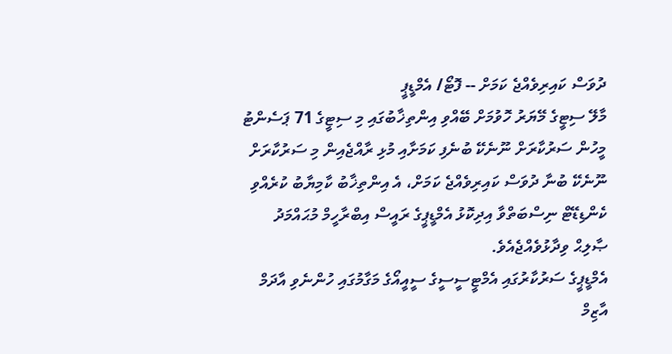ދުވަސް ކައިރިވެއްޖެ ކަމަށް -- ފޮޓޯ/ އެމްޑީޕީ
މާލޭ ސިޓީގެ މޭޔަރު ހޮވުމަށް ބޭއްވި އިންތިޚާބުގައި މި ސިޓީގެ 71 ޕަސެންޓު މީހުން ސަރުކާރަށް ނޫނެކޭ ބުނެފި ކަމަށާއި މުޅި ރާއްޖެއިން މި ސަރުކާރަށް ނޫނެކޭ ބުނާ ދުވަސް ކައިރިވެއްޖެ ކަމަށް، އެ އިންތިޚާބު ކާމިޔާބު ކުރެއްވި ކެންޑިޑޭޓް ނިސްބަތްވާ އިދިކޮޅު އެމްޑީޕީގެ ރައީސް އިބްރާހީމް މުޙައްމަދު ޞާލިޙް ވިދާޅުވެއްޖެއެވެ.
އެމްޑީޕީގެ ސަރުކާރުގައި އެމްޓީސީސީގެ ސީއީއޯގެ މަގާމުގައި ހުންނެވި އާދަމް އާޒިމް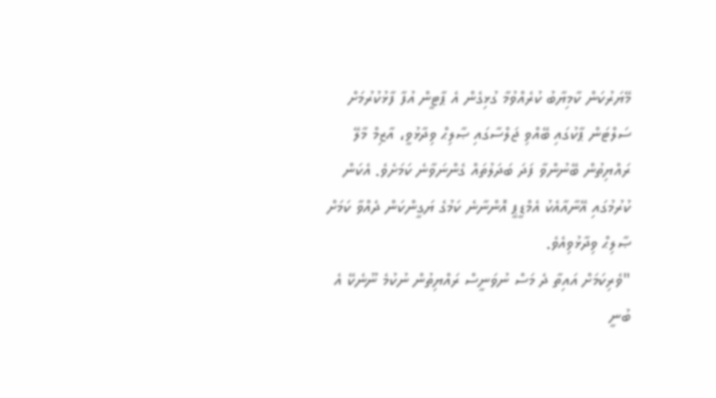މޭޔަރުކަން ކާމިޔާބު ކުރެއްވުމާ ގުޅިގެން އެ ޕާޓީން އުފާ ފާޅުކުރުމަށް ސަލްޓަން ޕާކުގައި ބޭއްވި ޖަލްސާގައި ޞާލިޙް ވިދާޅުވީ، އާޒިމް މާލޭ ރައްޔިތުން ބޭނުންވާ ފަދަ ބަދަލުތައް ގެންނަވާނެ ކަމަށެވެ. އެކަން ކުރުމުގައި އޭނާއާއެކު އެމްޑީޕީ އޮންނާނެ ކަމުގެ ޔަގީންކަން ދެއްވާ ކަމަށް ޞާލިޙް ވިދާޅުވިއެވެ.
"ވެރިކަމަށް އައިތާ ދެ މަސް ނުވަނީސް ރައްޔިތުން ނުކުމެ ނޫނެކޭ އެ ބުނީ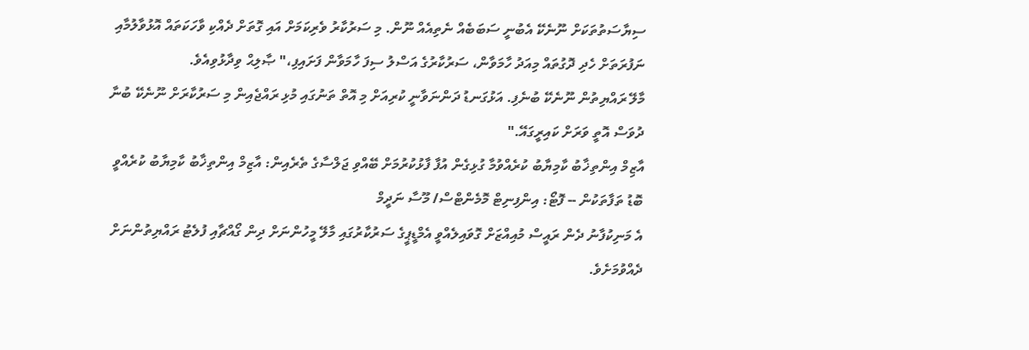ސިޔާސަތުތަކަށް ނޫނެކޭ އެބުނީ ސަބަބެއް ނެތިއެއް ނޫން. މި ސަރުކާރު ވެރިކަމަށް އައި ގޮތަށް ދެއްކި ވާހަކަތައް އޮޅުވާލުމާއި ނަފުރަތަށް ހެދި ދޮގުތައް މިއަދު ހާމަވާން، ސަރުކާރުގެ އަސްލު ސިފަ ހާމަވާން ފަށައިފި،" ޞާލިޙް ވިދާޅުވިއެވެ.
މާލޭ ރައްޔިތުން ނޫނެކޭ ބުނެފި. އަޅުގަނޑު ދަންނަވާނީ ކުރިއަށް މި އޮތް ތަނުގައި މުޅި ރައްޖެއިން މި ސަރުކާރަށް ނޫނެކޭ ބުނާ ދުވަސް އޮތީ ވަރަށް ކައިރީގައޭ."
އާޒިމް އިންތިޚާބު ކާމިޔާބު ކުރެއްވުމާ ގުޅިގެން އުފާ ފާޅުކުރުމަށް ބޭއްވި ޖަލްސާގެ ތެރެއިން: އާޒިމް އިންތިޚާބު ކާމިޔާބު ކުރެއްވީ ބޮޑު ތަފާތަކުން -- ފޮޓޯ: އިންފިނިޓް މޮމެންޓްސް/ މޫސާ ނަދީމް
އެ މަނިކުފާނު ދެން ރައީސް މުއިއްޒަށް ގޮވައިލެއްވީ އެމްޑީޕީގެ ސަރުކާރުގައި މާލޭ މީހުންނަށް ދިން ގޯއްޗާއި ފުލެޓު ރައްޔިތުންނަށް ދެއްވުމަށެވެ.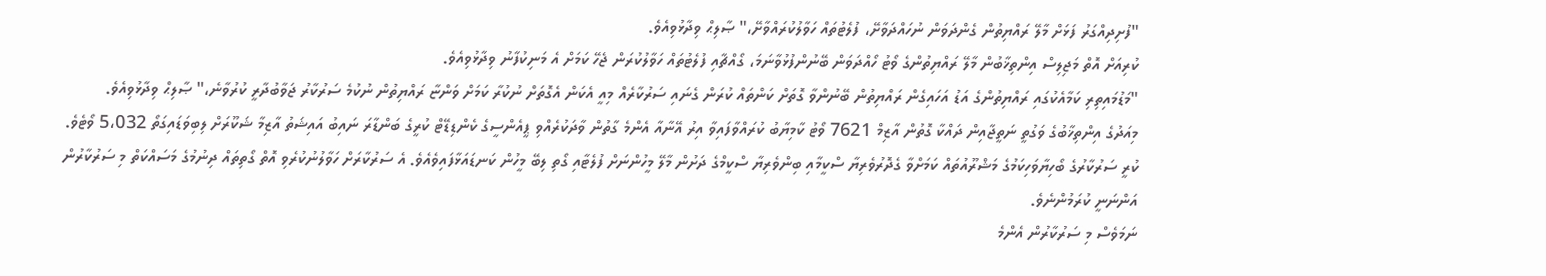"ފުށިދިއްގަރު ފަޅަށް މާލޭ ރައްޔިތުން ގެންދަވަން ނުހައްދަވާށޭ، ފުލެޓުތައް ހަވާލުކުރައްވާށޭ،" ޞާލިޙް ވިދާޅުވިއެވެ.
ކުރިއަށް އޮތް މަޖިލިސް އިންތިޚާބުން މާލޭ ރައްޔިތުންގެ ވޯޓު ހޯއްދަވަން ބޭނުންފުޅުވާނަމަ، ގޯއްޗާއި ފުލެޓުތައް ހަވާލުކުރަން ޖެހޭ ކަމަށް އެ މަނިކުފާނު ވިދާޅުވިއެވެ.
"މަޑުމައިތިރި ކަމާއެކުގައި ރައްޔިތުންގެ އަޑު އަހައިގެން ރައްޔިތުން ބޭނުންވާ ގޮތަށް ކަންތައް ކުރަން ގެނައި ސަރުކާރެއް މިއީ އެކަން އެގޮތަށް ނުކުރާ ކަމަށް ވަންޏާ ރައްޔިތުން ނުކުމެ ސަރުކާރު ޖަވާބުދާރީ ކުރުވާނެ،" ޞާލިޙް ވިދާޅުވިއެވެ.
މިއަދުގެ އިންތިޚާބުގެ ވަގުތީ ނަތީޖާއިން ދައްކާ ގޮތުން އާޒިމް 7621 ވޯޓު ކާމިޔާބު ކުރައްވާފައިވާ އިރު އޭނާއާ އެންމެ ގާތުން ވާދަކުރެއްވި ޕީއެންސީގެ ކެންޑިޑޭޓް ކުރީގެ ބަންޑާރަ ނައިބު އައިޝަތު އާޒިމާ ޝަކޫރަށް ލިބިވަޑައިގަތޯ 5،032 ވޯޓެވެ.
ކުރީ ސަރުކާރުގެ ބޯހިޔާވަހިކަމުގެ މަޝްރޫއުތައް ކަމަށްވާ ގެދޮރުވެރިޔާ ސްކީމާއި ބިންވެރިޔާ ސްކީމްގެ ދަށުން މާލޭ މީހުންނަށް ފުލެޓާއި ގޯތި ލިބޭ މީހުން ކަނޑައަޅާފައިވެއެވެ. އެ ސަރުކާރަށް ހަވާލުނުކުރެވި އޮތް ގޯތިތައް ދިނުމުގެ މަސައްކަތް މި ސަރުކާރުން އަންނަނީ ކުރަމުންނެވެ.
ނަމަވެސް މި ސަރުކާރުން އެންމެ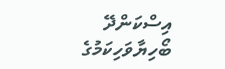އިސްކަންދޭ ބޯހިޔާވަހިކަމުގެ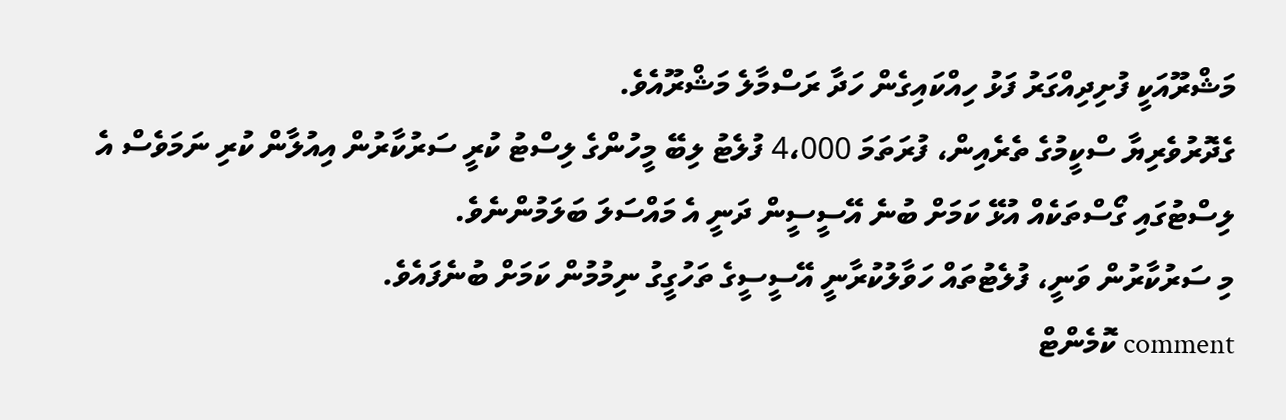މަޝްރޫއަކީ ފުށިދިއްގަރު ފަޅު ހިއްކައިގެން ހަދާ ރަސްމާލެ މަޝްރޫއެވެ.
ގެދޮރުވެރިޔާ ސްކީމުގެ ތެރެއިން، ފުރަތަމަ 4،000 ފުލެޓު ލިބޭ މީހުންގެ ލިސްޓު ކުރީ ސަރުކާރުން އިއުލާން ކުރި ނަމަވެސް އެ ލިސްޓުގައި ގޯސްތަކެއް އުޅޭ ކަމަށް ބުނެ އޭސީސީން ދަނީ އެ މައްސަލަ ބަލަމުންނެވެ.
މި ސަރުކާރުން ވަނީ، ފުލެޓުތައް ހަވާލުކުރާނީ އޭސީސީގެ ތަހުގީގު ނިމުމުން ކަމަށް ބުނެފައެވެ.
comment ކޮމެންޓް